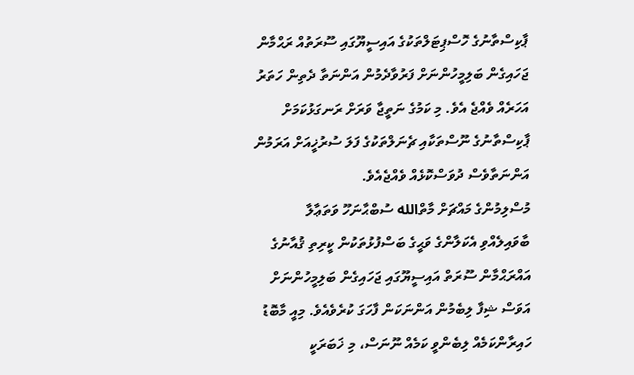ޕާކިސްތާނުގެ ހޮސްޕިޓަލްތަކުގެ އައިސީޔޫގައި ސޫރަތުއް ރަޙްމާން ޖަހައިގެން ބަލިމީހުންނަށް ފަރުވާދެމުން އަންނަތާ ދެތިން ހަތަރު އަހަރެއް ވެއްޖެ އެވެ. މި ކަމުގެ ނަތީޖާ ވަރަށް ރަނގަޅުކަމަށް ޕާކިސްތާނުގެ ނޫސްތަކާއި ޗެނަލްތަކުގެ ފަލަ ސުރުޚީއަށް އަރަމުން އަންނަތާވެސް ދުވަސްކޮޅެއް ވެއްޖެއެވެ.
މުސްލިމުންގެ މައްޗަށް މާތްالله ސުބްޙާނަހޫ ވަތަޢާލާ ބާވައިލެއްވި އެކަލާންގެ ވަޙީގެ ބަސްފުޅުތަކުން ކީރިތި ޤުއާނުގެ އައްރަޙްމާން ސޫރަތް އައިސީޔޫގައި ޖަހައިގެން ބަލިމީހުންނަށް އަވަސް ޝިފާ ލިބެމުން އަންނަކަން ފާހަގަ ކުރެވެއެވެ. މިއީ މާބޮޑު ހައިރާންކަމެއް ލިބެންވީ ކަމެއް ނޫނަސް، މި ޚަބަރަކީ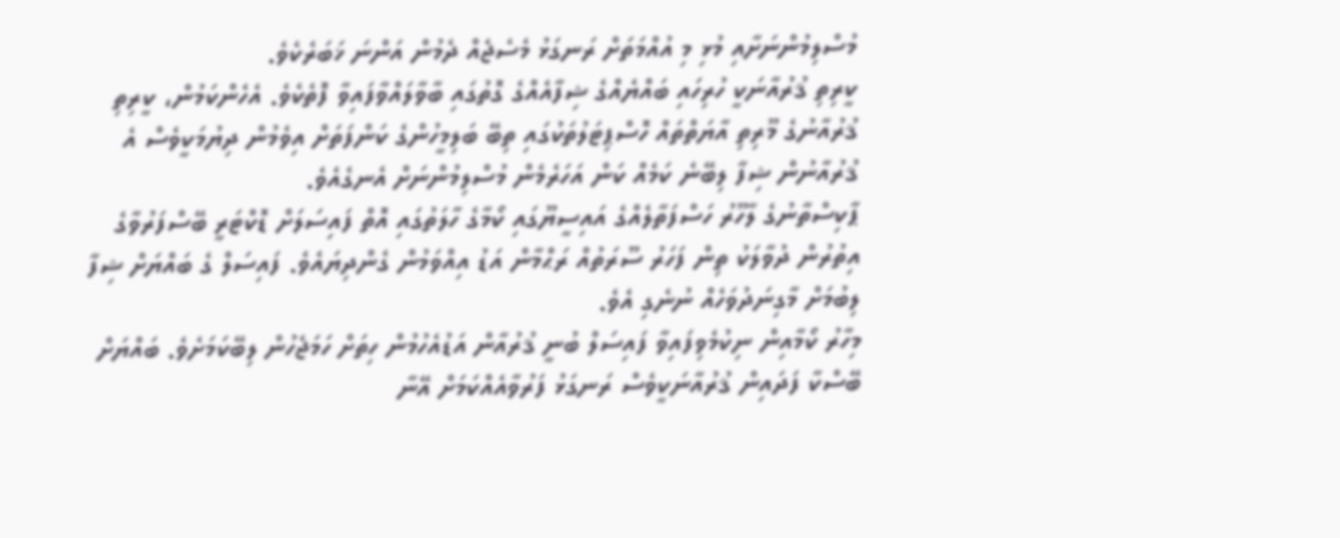މުސްލިމުންނަށާއި މުޅި މި އުއްމަތަށް ރަނގަޅު މެސެޖެއް ދެމުން އަންނަ ޚަބަރެކެވެ.
ކީރިތި ޤުރުއާނަކީ ހުރިހައި ބައްޔެއްގެ ޝިފާއެއްގެ ގޮތުގައި ބާވާލައްވާފައިވާ ފޮތެކެވެ. އެހެންކަމުން، ކީރިތި ޤުރުއާނުގެ މޫރިތި އާޔަތްތައް ހޮސްޕިޓަލުތަކުގައި ތިބޭ ބަލިމީހުންގެ ކަންފަތަށް އިވެމުން ދިޔުމަކީވެސް އެ ޤުރުއާނުން ޝިފާ ލިބޭނެ ކަމެއް ކަން އަހަރެމެން މުސްލިމުންނަށް އެނގެއެވެ.
ޕާކިސްތާނުގެ ލާހޫރު ހަސްފަތާލެއްގެ އައިސީޔޫގައި ކޯމާގެ ހާލަތުގައި އޮތް ފައިސަލަށް ޑޮކްޓަރީ ބޭސްފަރުވާގެ އިތުރުން ދުވާލަކު ތިން ފަހަރު ސޫރަތުއް ރަޙްމާން އަޑު އިއްވަމުން ގެންދިޔައެވެ. ފައިސަލް ގެ ބައްޔަށް ޝިފާ ލިބުމަށް މާގިނަދުވަހެއް ނުނެގި އެވެ.
މިހާރު ކޯމާއިން ނިކުމެވިފައިވާ ފައިސަލް ބުނީ ޤުރުއާން އަޑުއެހުމުން ހިތަށް ހަމަޖެހުން ލިބޭކަމަށެވެ. ބައްޔަށް ބޭސްކާ ފަދައިން ޤުރުއާނަކީވެސް ރަނގަޅު ފަރުވާއެއްކަމަށް އޭނާ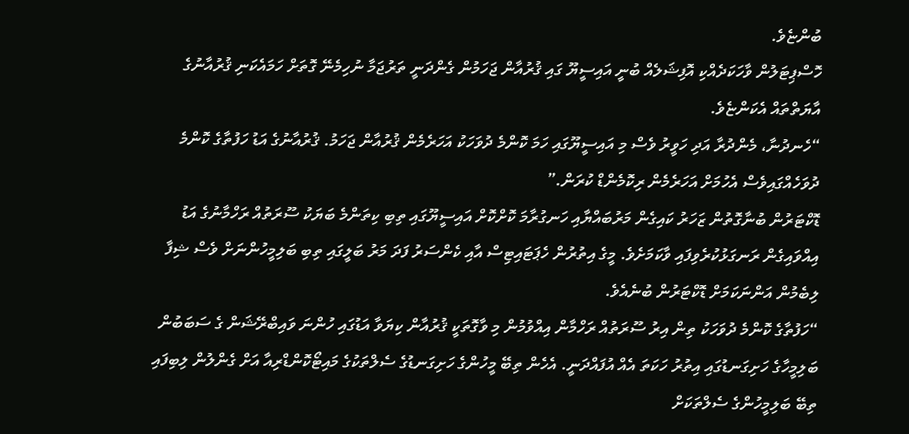ބުންޏެވެ.
ހޮސްޕިޓަލުން ވާހަކަދެއްކި އޮފިޝަލެއް ބުނީ އައިސީޔޫ ގައި ޤުރުއާން ޖަހަމުން ގެންދަނީ ތަރުޖަމާ ނުހިމެނޭ ގޮތަށް ހަމައެކަނި ޤުރުއާނުގެ އާޔަތްތައް އެކަންޏެވެ.
“ހެނދުނާ، މެންދުރާ އަދި ހަވީރު ވެސް މި އައިސީޔޫގައި ހަމަ ކޮންމެ ދުވަހަކު އަހަރެމެން ޤުރުއާން ޖަހަމު. ޤުރުއާނުގެ އަޑު ހަފުތާގެ ކޮންމެ ދުވަހެއްގައިވެސް އެހުމަށް އަހަރެމެން ރިކޮމެންޑް ކުރަން.”
ޑޮކްޓަރުން ބުނާގޮތުން ޒަހަރު ކައިގެން މަރުބައްޔާއި ހަނގުރާމަ ކޮށްކޮށް އައިސީޔޫގައި ތިބި ކިތަންމެ ބަޔަކު ސޫރަތުއް ރަހްމާނުގެ އަޑު އިއްވައިގެން ރަނގަޅުކުރެވިފައި ވާކަމަށެވެ. މީގެ އިތުރުން ހެޕަޓައިޓިސް އާއި ކެންސަރު ފަދަ މަރު ބަލީގައި ތިބި ބަލިމީހުންނަށް ވެސް ޝިފާ ލިބެމުން އަންނަކަމަށް ޑޮކްޓަރުން ބުނެއެވެ.
“ހަފުތާގެ ކޮންމެ ދުވަހަކު ތިން އިރު ސޫރަތުއް ރަހްމާން އިއްވުމުން މި ވާގޮތަކީ ޤުރުއާން ކިޔަވާ އަޑުގައި ހުންނަ ވައިބްރޭޝަން ގެ ސަބަބުން ބަލިމީހާގެ ހަށިގަނޑުގައި އިތުރު ހަކަތަ އެއް އުފައްދަނީ. އެހެން ތިބޭ މީހުންގެ ހަށިގަނޑުގެ ސެލްތަކުގެ މައިޓޯކޮންޑްރިއާ އަށް ގެންލުން ލިބިފައި ތިބޭ ބަލިމީހުންގެ ސެލްތަކަށް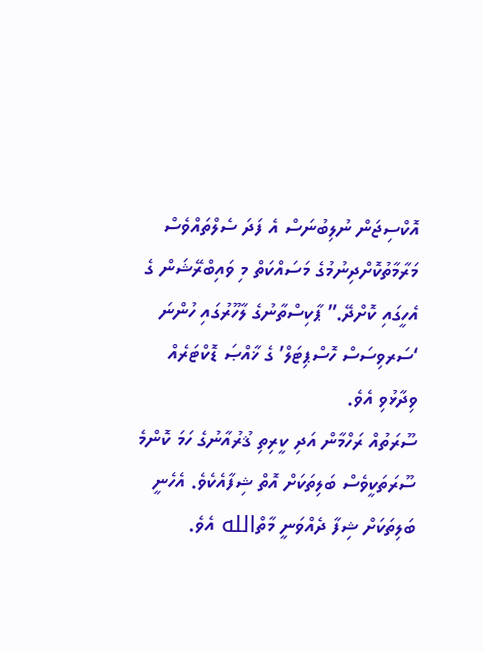އޮކްސިޖަން ނުލިބުނަސް އެ ފަދަ ސެލްތައްވެސް މަރާމާތުކޮށްދިނުމުގެ މަސައްކަތް މި ވައިބްރޭޝަން ގެ އެހީގައި ކޮށްދޭ.” ޕާކިސްތާނުގެ ލާހޫރުގައި ހުންނަ ‘ސަރވިސަސް ހޮސްޕިޓަލް’ ގެ ޚާއްޞަ ޑޮކްޓަރެއް ވިދާޅުވި އެވެ.
ސޫރަތުއް ރަހްމާން އަދި ކީރިތި ޤުރުއާނުގެ ހަމަ ކޮންމެ ސޫރަތަކީވެސް ބަލިތަކަށް އޮތް ޝިފާއެކެވެ. އެހެނީ ބަލިތަކަށް ޝިފާ ދެއްވަނީ މާތްالله އެވެ.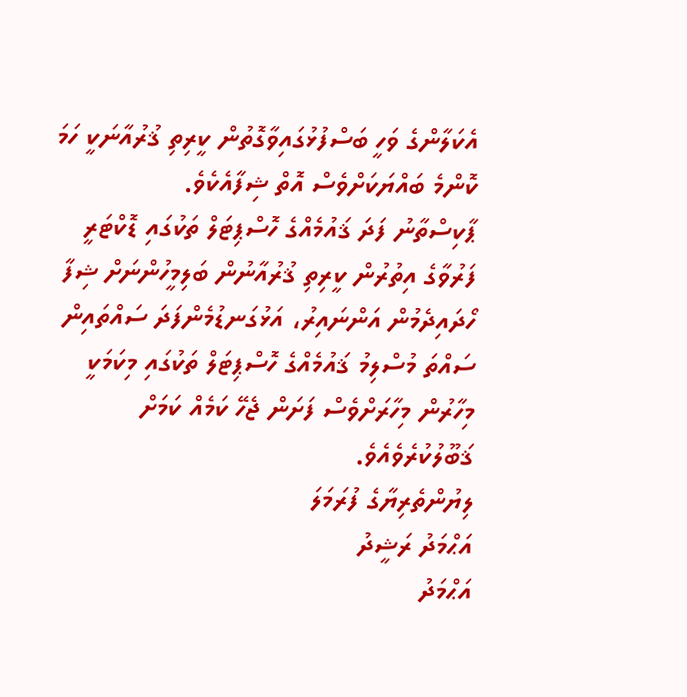އެކަލާންގެ ވަހީ ބަސްފުޅުގައިވާގޮތުން ކީރިތި ޤުރުއާނަކީ ހަމަ ކޮންމެ ބައްޔަކަށްވެސް އޮތް ޝިފާއެކެވެ.
ޕާކިސްތާނު ފަދަ ޤައުމެއްގެ ހޮސްޕިޓަލް ތަކުގައި ޑޮކްޓަރީ ފަރުވާގެ އިތުރުން ކީރިތި ޤުރުއާނުން ބަލިމީހުންނަށް ޝިފާ ހޯދައިދެމުން އަންނައިރު، އަޅުގަނޑުމެންފަދަ ސައްތައިން ސައްތަ މުސްލިމު ޤައުމެއްގެ ހޮސްޕިޓަލް ތަކުގައި މިކަމަކީ މިހާރުން މިހާރަށްވެސް ފަށަން ޖެހޭ ކަމެއް ކަމަށް ޤަބޫލުކުރެވެއެވެ.
ލިޔުންތެރިޔާގެ ފުރަމަލަ
އަޙްމަދު ރަޝީދު
އަޙްމަދު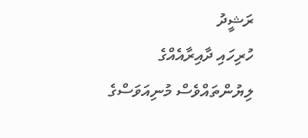ރަޝީދު
ހުރިހައި ދާއިރާއެއްގެ ލިޔުންތައްވެސް މުނިއަވަސްގެ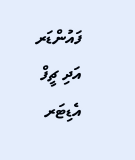ފައުންޑަރ އަދި ޗީފް އެޑިޓަރ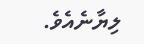ލިޔާނެއެވެ.